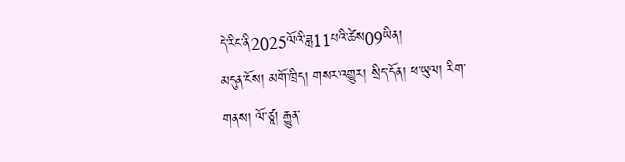དེ་རིང་ནི2025ལོའི་ཟླ11པའི་ཚེས09ཡིན།
མདུན་ངོས། མགོ་ཁྲིད། གསར་འགྱུར། སྲིད་དོན། ཕ་ཡུལ། རིག་གནས། ལོ་ཙཱ། རྒྱུན་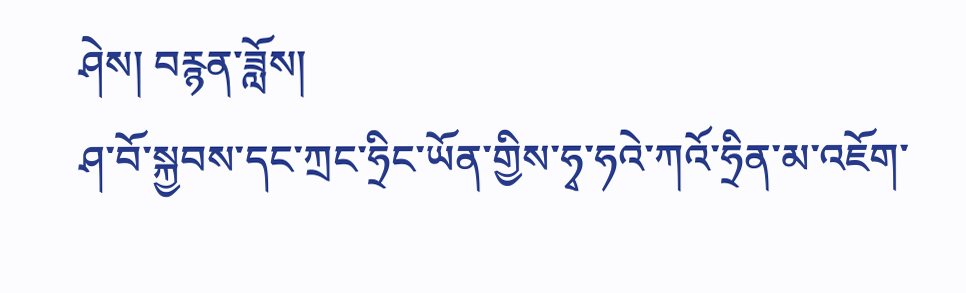ཤེས། བརྙན་ཟློས།
ཤ་བོ་སྐྱབས་དང་ཀྲང་ཧྲིང་ཡོན་གྱིས་ཧྭ་ཧའེ་ཀའོ་ཧྲིན་མ་འཇོག་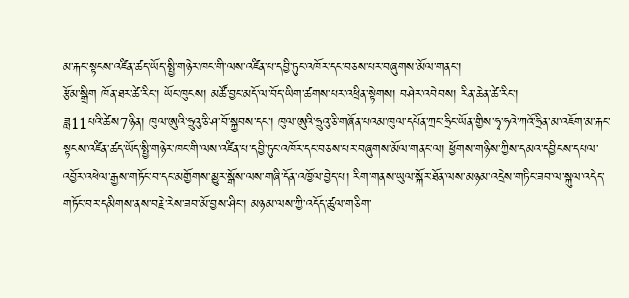མ་རྐང་སྟངས་འཛིན་ཚད་ཡོད་སྤྱི་གཉེར་ཁང་གི་ལས་འཛིན་པ་དབྱི་ཏུང་འཁོར་དང་བཅས་པར་བཞུགས་མོལ་གནང་།
རྩོམ་སྒྲིག ཁོན་ཐར་ཚེ་རིང་། ཡོང་ཁུངས། མཚོ་བྱང་མདོ་ལ་བོད་ཡིག་ཚགས་པར་འཕྲིན་སྟེགས། བཤེར་འབེབས། རིན་ཆེན་ཚེ་རིང་།
ཟླ11པའི་ཚེས7ཉིན། ཁུལ་ཨུའི་ཧྲུའུ་ཅི་ཤ་བོ་སྐྱབས་དང་། ཁུལ་ཨུའི་ཧྲུའུ་ཅི་གཞོན་པའམ་ཁུལ་དཔོན་ཀྲང་ཧྲིང་ཡོན་གྱིས་ཧྭ་ཧའེ་ཀའོ་ཧྲིན་མ་འཇོག་མ་རྐང་སྟངས་འཛིན་ཚད་ཡོད་སྤྱི་གཉེར་ཁང་གི་ལས་འཛིན་པ་དབྱི་ཏུང་འཁོར་དང་བཅས་པར་བཞུགས་མོལ་གནང་ལ། ཕྱོགས་གཉིས་ཀྱིས་དམའ་དབྱིངས་དཔལ་འབྱོར་འཕེལ་རྒྱས་གཏོང་བ་དང་མགྱོགས་མྱུར་སྒོས་ལས་གཞི་དོན་འཁྱོལ་བྱེད་པ། རིག་གནས་ཡུལ་སྐོར་ཐོན་ལས་མཉམ་འདྲེས་གཏིང་ཟབ་ལ་སྐུལ་འདེད་གཏོང་བར་དམིགས་ནས་བརྗེ་རེས་ཟབ་མོ་བྱས་ཤིང་། མཉམ་ལས་ཀྱི་འདོད་ཚུལ་གཅིག་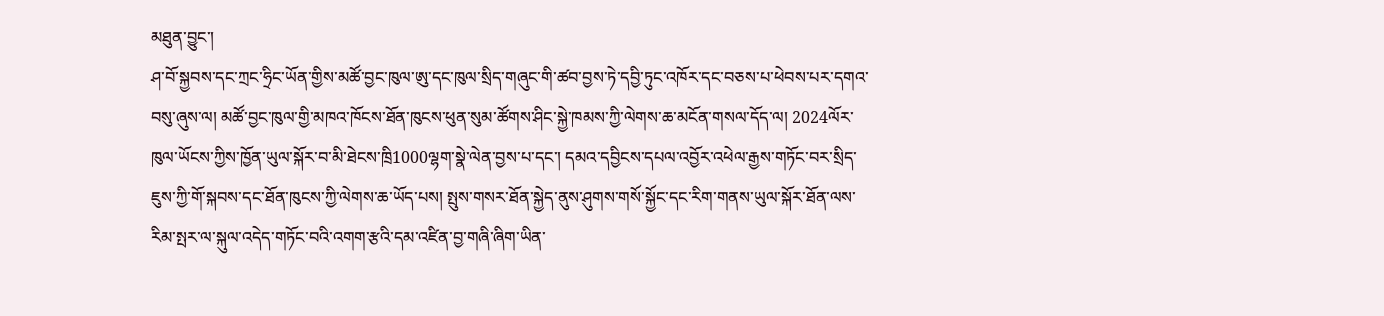མཐུན་བྱུང་།
ཤ་བོ་སྐྱབས་དང་ཀྲང་ཧྲིང་ཡོན་གྱིས་མཚོ་བྱང་ཁུལ་ཨུ་དང་ཁུལ་སྲིད་གཞུང་གི་ཚབ་བྱས་ཏེ་དབྱི་ཏུང་འཁོར་དང་བཅས་པ་ཕེབས་པར་དགའ་བསུ་ཞུས་ལ། མཚོ་བྱང་ཁུལ་གྱི་མཁའ་ཁོངས་ཐོན་ཁུངས་ཕུན་སུམ་ཚོགས་ཤིང་སྐྱེ་ཁམས་ཀྱི་ལེགས་ཆ་མངོན་གསལ་དོད་ལ། 2024ལོར་ཁུལ་ཡོངས་ཀྱིས་ཁྱོན་ཡུལ་སྐོར་བ་མི་ཐེངས་ཁྲི1000ལྷག་སྣེ་ལེན་བྱས་པ་དང་། དམའ་དབྱིངས་དཔལ་འབྱོར་འཕེལ་རྒྱས་གཏོང་བར་སྲིད་ཇུས་ཀྱི་གོ་སྐབས་དང་ཐོན་ཁུངས་ཀྱི་ལེགས་ཆ་ཡོད་པས། སྤུས་གསར་ཐོན་སྐྱེད་ནུས་ཤུགས་གསོ་སྐྱོང་དང་རིག་གནས་ཡུལ་སྐོར་ཐོན་ལས་རིམ་སྤར་ལ་སྐུལ་འདེད་གཏོང་བའི་འགག་རྩའི་དམ་འཛིན་བྱ་གཞི་ཞིག་ཡིན་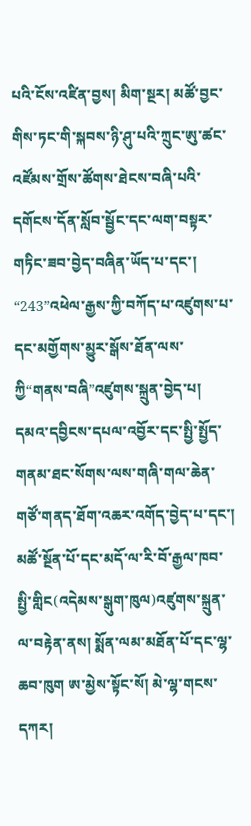པའི་ངོས་འཛིན་བྱས། མིག་སྔར། མཚོ་བྱང་གིས་ཏང་གི་སྐབས་ཉི་ཤུ་པའི་ཀྲུང་ཨུ་ཚང་འཛོམས་གྲོས་ཚོགས་ཐེངས་བཞི་པའི་དགོངས་དོན་སློབ་སྦྱོང་དང་ལག་བསྟར་གཏིང་ཟབ་བྱེད་བཞིན་ཡོད་པ་དང་། “243”འཕེལ་རྒྱས་ཀྱི་བཀོད་པ་འཛུགས་པ་དང་མགྱོགས་མྱུར་སྒོས་ཐོན་ལས་ཀྱི“གནས་བཞི”འཛུགས་སྐྲུན་བྱེད་པ། དམའ་དབྱིངས་དཔལ་འབྱོར་དང་སྤྱི་སྤྱོད་གནམ་ཐང་སོགས་ལས་གཞི་གལ་ཆེན་གཙོ་གནད་ཐོག་འཆར་འགོད་བྱེད་པ་དང་། མཚོ་སྔོན་པོ་དང་མདོ་ལ་རི་བོ་རྒྱལ་ཁབ་སྤྱི་གླིང(འདེམས་སྒུག་ཁུལ)འཛུགས་སྐྲུན་ལ་བརྟེན་ནས། སྨོན་ལམ་མཐོན་པོ་དང་ལྷ་ཆབ་ཁུག ཨ་མྱེས་སྟོང་སོ། མེ་ལྷ་གངས་དཀར།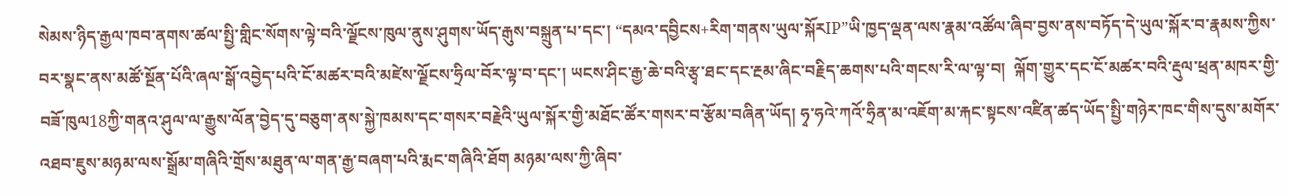སེམས་ཉིད་རྒྱལ་ཁབ་ནགས་ཚལ་སྤྱི་གླིང་སོགས་ལྟེ་བའི་ལྗོངས་ཁུལ་ནུས་ཤུགས་ཡོད་རྒུས་བསྐྲུན་པ་དང་། “དམའ་དབྱིངས+རིག་གནས་ཡུལ་སྐོརIP”ཡི་ཁྱད་ལྡན་ལས་རྣམ་འཚོལ་ཞིབ་བྱས་ནས་བཏོད་དེ་ཡུལ་སྐོར་བ་རྣམས་ཀྱིས་བར་སྣང་ནས་མཚོ་སྔོན་པོའི་ཞལ་སྒོ་འབྱེད་པའི་ངོ་མཚར་བའི་མཛེས་ལྗོངས་ཧྲིལ་བོར་ལྟ་བ་དང་། ཡངས་ཤིང་རྒྱ་ཆེ་བའི་རྩྭ་ཐང་དང་རྔམ་ཞིང་བརྗིད་ཆགས་པའི་གངས་རི་ལ་ལྟ་བ།  ལྐོག་གྱུར་དང་ངོ་མཚར་བའི་རྡུལ་ཕྲན་མཁར་གྱི་བཟོ་ཁུལ18ཀྱི་གནའ་ཤུལ་ལ་རྒྱུས་ལོན་བྱེད་དུ་བཅུག་ནས་སྐྱེ་ཁམས་དང་གསར་བརྗེའི་ཡུལ་སྐོར་གྱི་མཐོང་ཚོར་གསར་བ་རྩོམ་བཞིན་ཡོད། ཧྭ་ཧའེ་ཀའོ་ཧྲིན་མ་འཇོག་མ་རྐང་སྟངས་འཛིན་ཚད་ཡོད་སྤྱི་གཉེར་ཁང་གིས་དུས་མགོར་འཐབ་ཇུས་མཉམ་ལས་སྒྲོམ་གཞིའི་གྲོས་མཐུན་ལ་གན་རྒྱ་བཞག་པའི་རྨང་གཞིའི་ཐོག མཉམ་ལས་ཀྱི་ཞིབ་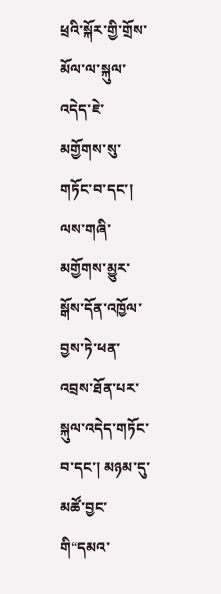ཕྲའི་སྐོར་གྱི་གྲོས་མོལ་ལ་སྐུལ་འདེད་ཇེ་མགྱོགས་སུ་གཏོང་བ་དང་། ལས་གཞི་མགྱོགས་མྱུར་སྒོས་དོན་འཁྱོལ་བྱས་ཏེ་ཕན་འབྲས་ཐོན་པར་སྐུལ་འདེད་གཏོང་བ་དང་། མཉམ་དུ་མཚོ་བྱང་གི“དམའ་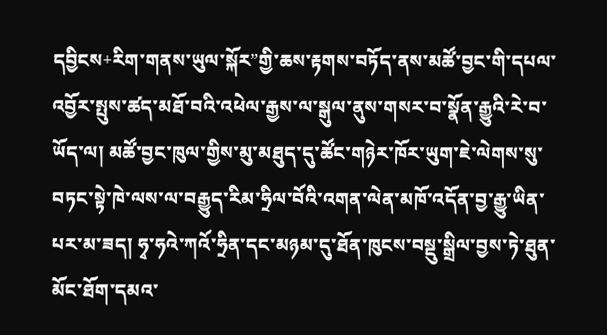དབྱིངས+རིག་གནས་ཡུལ་སྐོར”གྱི་ཆས་རྟགས་བཏོད་ནས་མཚོ་བྱང་གི་དཔལ་འབྱོར་སྤུས་ཚད་མཐོ་བའི་འཕེལ་རྒྱས་ལ་སྒུལ་ནུས་གསར་བ་སྣོན་རྒྱུའི་རེ་བ་ཡོད་ལ། མཚོ་བྱང་ཁུལ་གྱིས་མུ་མཐུད་དུ་ཚོང་གཉེར་ཁོར་ཡུག་ཇེ་ལེགས་སུ་བཏང་སྟེ་ཁེ་ལས་ལ་བརྒྱུད་རིམ་ཧྲིལ་བོའི་འགན་ལེན་མཁོ་འདོན་བྱ་རྒྱུ་ཡིན་པར་མ་ཟད། ཧྭ་ཧའེ་ཀའོ་ཧྲིན་དང་མཉམ་དུ་ཐོན་ཁུངས་བསྡུ་སྒྲིལ་བྱས་ཏེ་ཐུན་མོང་ཐོག་དམའ་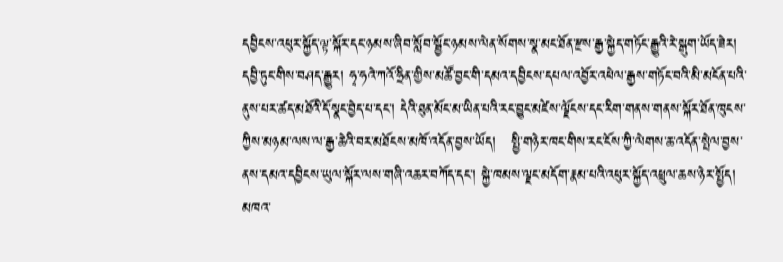དབྱིངས་འཕུར་སྐྱོད་ལྟ་སྐོར་དང་ཉམས་ཞིབ་སློབ་སྦྱོང་ཉམས་ལེན་སོགས་སྣ་མང་ཐོན་རྫས་རྒྱ་སྐྱེད་གཏོང་རྒྱུའི་རེ་སྒུག་ཡོད་ཟེར།
དབྱི་ཏུང་གིས་བཤད་རྒྱུར། ཧྭ་ཧའེ་ཀའོ་ཧྲིན་གྱིས་མཚོ་བྱང་གི་དམའ་དབྱིངས་དཔལ་འབྱོར་འཕེལ་རྒྱས་གཏོང་བའི་མི་མངོན་པའི་ནུས་པར་ཚད་མཐོའི་དོ་སྣང་བྱེད་པ་དང་། དེའི་ཐུན་མོང་མ་ཡིན་པའི་རང་བྱུང་མཛེས་ལྗོངས་དང་རིག་གནས་གནས་སྐོར་ཐོན་ཁུངས་ཀྱིས་མཉམ་ལས་ལ་རྒྱ་ཆེའི་བར་མཐོངས་མཁོ་འདོན་བྱས་ཡོད།   སྤྱི་གཉེར་ཁང་གིས་རང་ངོས་ཀྱི་ལེགས་ཆ་འདོན་སྤེལ་བྱས་ནས་དམའ་དབྱིངས་ཡུལ་སྐོར་ལས་གཞི་འཆར་བཀོད་དང་། སྐྱེ་ཁམས་ལྗང་མདོག་རྣམ་པའི་འཕུར་སྐྱོད་འཕྲུལ་ཆས་ཉེར་སྤྱོད། མཁའ་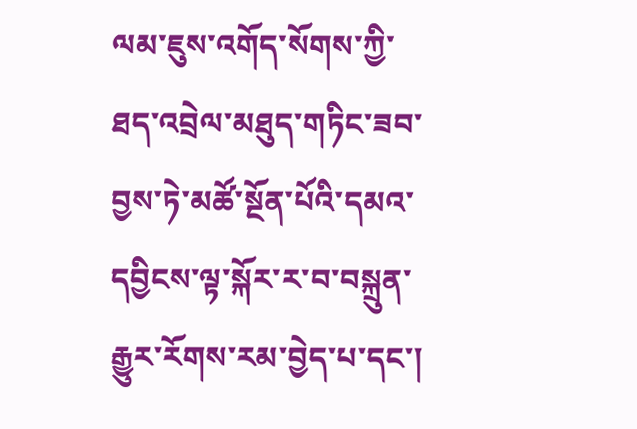ལམ་ཇུས་འགོད་སོགས་ཀྱི་ཐད་འབྲེལ་མཐུད་གཏིང་ཟབ་བྱས་ཏེ་མཚོ་སྔོན་པོའི་དམའ་དབྱིངས་ལྟ་སྐོར་ར་བ་བསྐྲུན་རྒྱུར་རོགས་རམ་བྱེད་པ་དང་།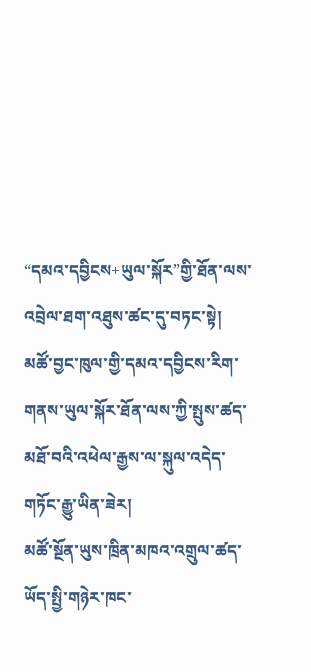“དམའ་དབྱིངས+ཡུལ་སྐོར”གྱི་ཐོན་ལས་འབྲེལ་ཐག་འཐུས་ཚང་དུ་བཏང་སྟེ། མཚོ་བྱང་ཁུལ་གྱི་དམའ་དབྱིངས་རིག་གནས་ཡུལ་སྐོར་ཐོན་ལས་ཀྱི་སྤུས་ཚད་མཐོ་བའི་འཕེལ་རྒྱས་ལ་སྐུལ་འདེད་གཏོང་རྒྱུ་ཡིན་ཟེར།
མཚོ་སྔོན་ཡུས་ཁྲིན་མཁའ་འགྲུལ་ཚད་ཡོད་སྤྱི་གཉེར་ཁང་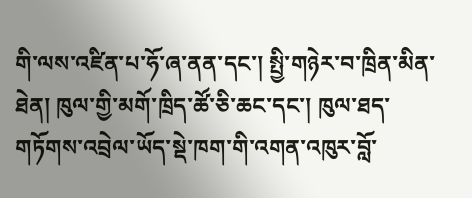གི་ལས་འཛིན་པ་ཧོ་ཞ་ནན་དང་། སྤྱི་གཉེར་བ་ཁྲིན་མིན་ཐེན། ཁུལ་གྱི་མགོ་ཁྲིད་ཚོ་ཅི་ཆང་དང་། ཁུལ་ཐད་གཏོགས་འབྲེལ་ཡོད་སྡེ་ཁག་གི་འགན་འཁུར་བློ་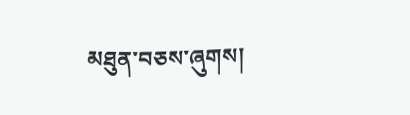མཐུན་བཅས་ཞུགས།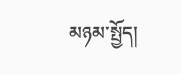མཉམ་སྤྱོད།